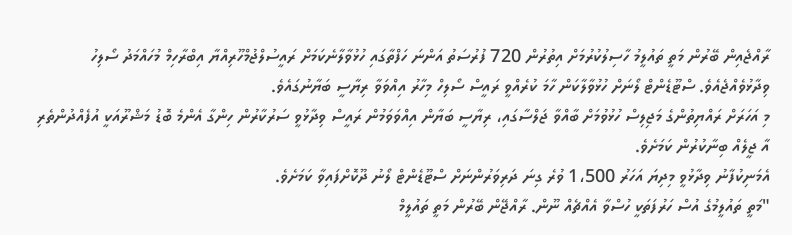ރާއްޖެއިން ބޭރުން މަތީ ތައުލީމު ހާސިލުކުރުމަށް އިތުރުން 720 ފުރުސަތު އަންނަ ހަފްތާގައި ހުޅުވާލާނެކަމަށް ރައީސުލްޖުމްހޫރިއްޔާ އިބްރާހިމް މުހައްމަދު ސޯލިހު ވިދާޅުވެއްޖެއެވެ. ސްޓޫޑެންޓް ލޯނަށް ހުޅުވާލާކަން ހާމަ ކުރެއްވީ ރައީސް ސޯލިހް މިހާރު އިއްވަވާ ރިޔާސީ ބަޔާނުގައެވެ.
މި އަހަރަށް ރައްޔިތުންގެ މަޖިލިސް ހުޅުވުމަށް ބާއްވާ ޖަލްސާގައި، ރިޔާސީ ބަޔާން އިއްވަވަމުން ރައީސް ވިދާޅުވީ ސަރުކާރުން ހިންގާ އެންމެ ބޮޑު މަޝްރޫއަކީ އުފެއްދުންތެރި އާ ޖީލެއް ބިނާކުރުން ކަމަށެވެ.
އެމަނިކުފާނު ވިދާޅުވީ މިދިޔަ އަހަރު 1،500 ވުރެ ގިނަ ދަރިވަރުންނަށް ސްޓޫޑެންޓް ލޯނު ދޫކޮށްފައިވާ ކަމަށެވެ.
"މަތީ ތައުލީމުގެ އުސް ހަރުފަތަކީ ހުސްވާ އެއްޗެއް ނޫން. ރާއްޖޭން ބޭރުން މަތީ ތައުލީމް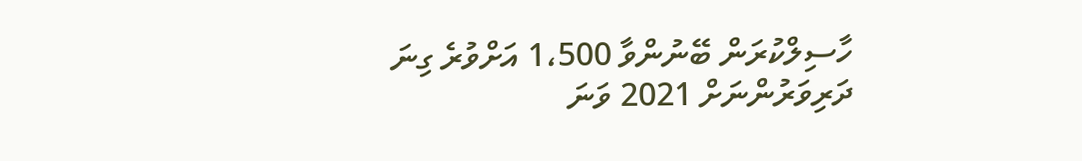ހާސިލްކުރަން ބޭނުންވާ 1،500 އަށްވުރެ ގިނަ ދަރިވަރުންނަށް 2021 ވަނަ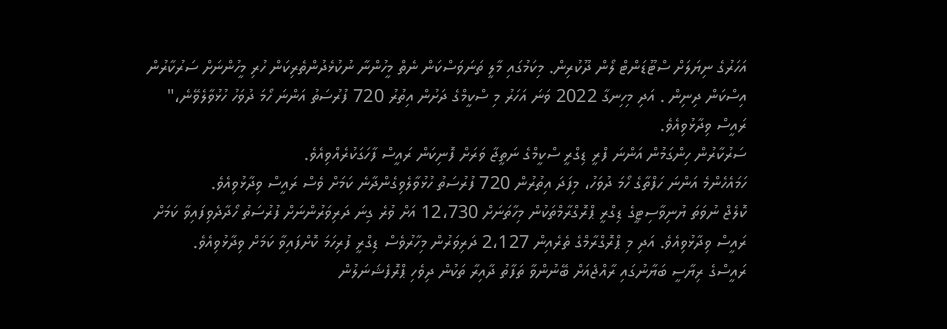އަހަރުގެ ނިޔަލަށް ސްޓޫޑަންޓް ލޯން ދޫކުރިން. މިކަމުގައި މާލީ ތަނަވަސްކަން ނެތް މީހުންނާ ނުކުޅެދުންތެރިކަން ހުރި މީހުންނަށް ސަރުކާރުން އިސްކަން ދިނިން . އަދި މިހިނގާ 2022 ވަނަ އަހަރު މި ސްކީމްގެ ދަށުން އިތުރު 720 ފުރުސަތު އަންނަ ހޯމަ ދުވަހު ހުޅުވާލެވޭނެ،" ރައީސް ވިދާޅުވިއެވެ.
ސަރުކާރުން ހިންގަމުން އަންނަ ފްރީ ޑިގްރީ ސްކީމްގެ ނަތީޖާ ވަރަށް ފޮނިކަން ރައީސް ފާހަގަކުރެއްވިއެވެ.
ހަމައެހެންމެ އަންނަ ހަފްތާގެ ހޯމަ ދުވަހު، މިފަދަ އިތުރުން 720 ފުރުސަތު ހުޅުވާލެވިގެންދާނެ ކަމަށް ވެސް ރައީސް ވިދާޅުވިއެވެ.
ކޮލެޖް ނުވަތަ ޔުނިވާސިޓީގެ ޑިގްރީ ޕްރޮގްރާމްތަކުން މިހާތަނަށް 12،730 އަށް ވުރެ ގިނަ ދަރިވަރުންނަށް ފުރުސަތު ހޯދާދެވިފައިވާ ކަމަށް ރައީސް ވިދާޅުވިއެވެ. އަދި މި ޕްރޮގްރާމްގެ ތެރެއިން 2،127 ދަރިވަރުން މިހާރުވެސް ޑިގްރީ ފުރިހަމަ ކޮށްފައިވާ ކަމަށް ވިދާޅުވިއެވެ.
ރައީސްގެ ރިޔާސީ ބަޔާނުގައި ރާއްޖެއަށް ބޭނުންވާ ތަފާތު ދާއިރާ ތަކުން ދިވެހި ޕްރޮފެޝަނަލުން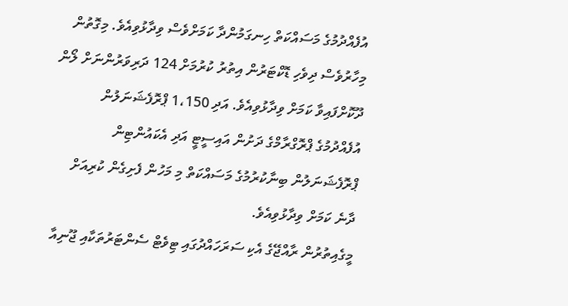އުފެއްދުމުގެ މަސައްކަތް ހިނގަމުންދާ ކަމަށްވެސް ވިދާޅުވިއެވެ. މިގޮތުން މިހާރުވެސް ދިވެހި ޑޮކްޓަރުން އިތުރު ކުރުމަށް 124 ދަރިވަރުންނަށް ލޯން ދޫކޮށްފައިވާ ކަމަށް ވިދާޅުވިއެވެ. އަދި 1،150 ޕްރޮފެޝަނަލުން އުފެއްދުމުގެ ޕްރޮގްރާމްގެ ދަށުން އައިސީޓީ އަދި އެކައުންޓިން ޕްރޮފެޝަނަލުން ބިނާކުރުމުގެ މަސައްކަތް މި މަހުން ފެށިގެން ކުރިއަށް ދާނެ ކަމަށް ވިދާޅުވިއެވެ.
މީގެއިތުރުން ރާއްޖޭގެ އެކި ސަރަހައްދުގައި ޓިވެޓް ސެންޓަރުތަކާއި ޖޫނިއާ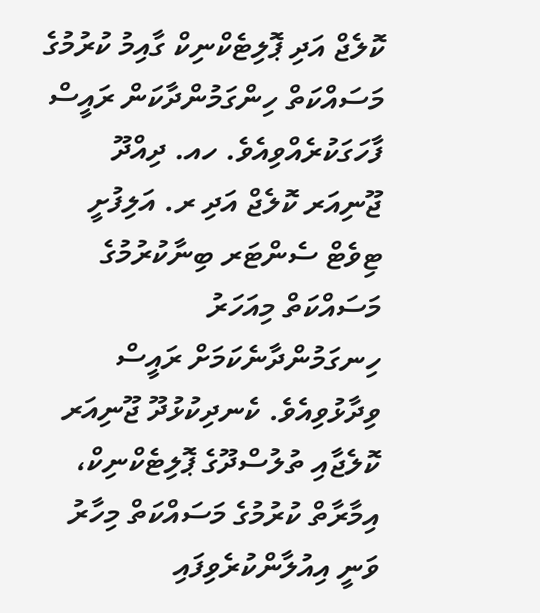ކޮލެޖް އަދި ޕޮލިޓެކްނިކް ގާއިމު ކުރުމުގެ މަސައްކަތް ހިންގަމުންދާކަން ރައީސް ފާހަގަކުރެއްވިއެވެ. ހއ. ދިއްދޫ ޖޫނިއަރ ކޮލެޖް އަދި ރ. އަލިފުށީ ޓިވެޓް ސެންޓަރ ބިނާކުރުމުގެ މަސައްކަތް މިއަހަރު ހިނގަމުންދާނެކަމަށް ރައީސް ވިދާޅުވިއެވެ. ކެނދިކުޅުދޫ ޖޫނިއަރ ކޮލެޖާއި ތުލުސްދޫގެ ޕޮލިޓެކްނިކް، އިމާރާތް ކުރުމުގެ މަސައްކަތް މިހާރު ވަނީ އިއުލާންކުރެވިފައި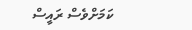ކަމަށްވެސް ރައީސް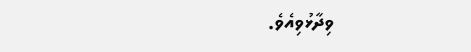ވިދާޅުވިއެވެ.